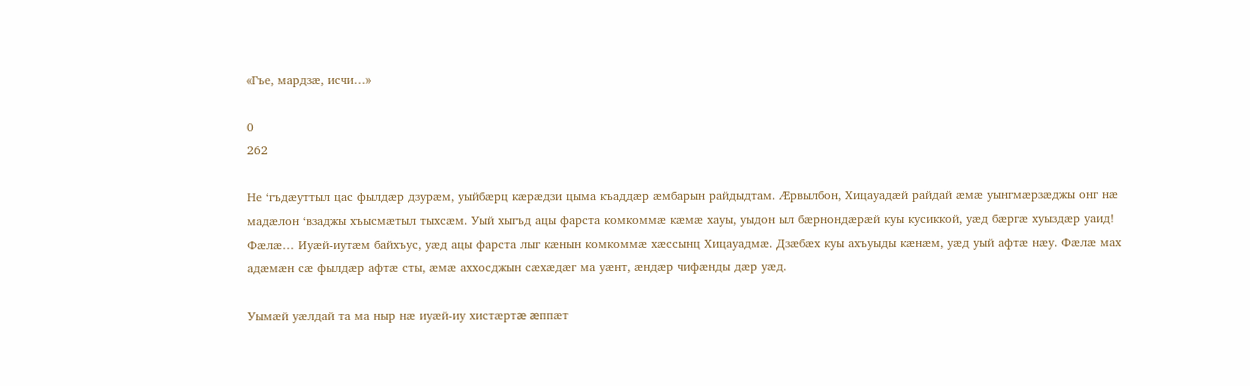«Гъе, мардзæ, исчи…»

0
262

Не ‘гъдæуттыл цас фылдæр дзурæм, уыйбæрц кæрæдзи цыма къаддæр æмбарын райдыдтам. Æрвылбон, Хицауадæй райдай æмæ уынгмæрзæджы онг нæ мадæлон ‘взаджы хъысмæтыл тыхсæм. Уый хыгъд ацы фарста комкоммæ кæмæ хауы, уыдон ыл бæрнондæрæй куы кусиккой, уæд бæргæ хуыздæр уаид! Фæлæ… Иуæй-иутæм байхъус, уæд ацы фарста лыг кæнын комкоммæ хæссынц Хицауадмæ. Дзæбæх куы ахъуыды кæнæм, уæд уый афтæ нæу. Фæлæ мах адæмæн сæ фылдæр афтæ сты, æмæ аххосджын сæхæдæг ма уæнт, æндæр чифæнды дæр уæд.

Уымæй уæлдай та ма ныр нæ иуæй-иу хистæртæ æппæт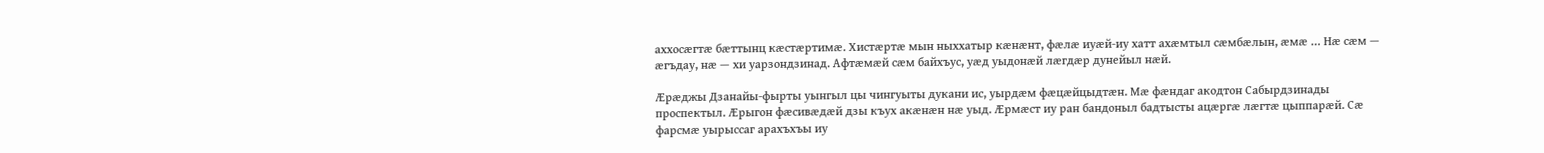аххосæгтæ бæттынц кæстæртимæ. Хистæртæ мын ныххатыр кæнæнт, фæлæ иуæй-иу хатт ахæмтыл сæмбæлын, æмæ … Нæ сæм — æгъдау, нæ — хи уарзондзинад. Афтæмæй сæм байхъус, уæд уыдонæй лæгдæр дунейыл нæй.

Æрæджы Дзанайы-фырты уынгыл цы чингуыты дукани ис, уырдæм фæцæйцыдтæн. Мæ фæндаг акодтон Сабырдзинады проспектыл. Æрыгон фæсивæдæй дзы къух акæнæн нæ уыд. Æрмæст иу ран бандоныл бадтысты ацæргæ лæгтæ цыппарæй. Сæ фарсмæ уырыссаг арахъхъы иу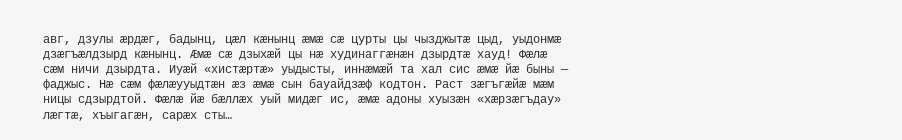авг, дзулы æрдæг, бадынц, цæл кæнынц æмæ сæ цурты цы чызджытæ цыд, уыдонмæ дзæгъæлдзырд кæнынц. Æмæ сæ дзыхæй цы нæ худинаггæнæн дзырдтæ хауд! Фæлæ сæм ничи дзырдта. Иуæй «хистæртæ» уыдысты, иннæмæй та хал сис æмæ йæ быны — фаджыс. Нæ сæм фæлæууыдтæн æз æмæ сын бауайдзæф кодтон. Раст зæгъгæйæ мæм ницы сдзырдтой. Фæлæ йæ бæллæх уый мидæг ис, æмæ адоны хуызæн «хæрзæгъдау» лæгтæ, хъыгагæн, сарæх сты…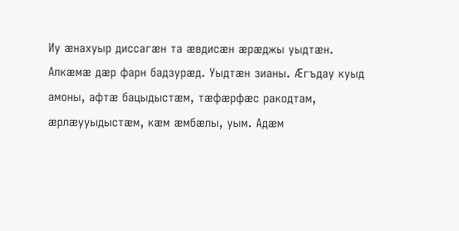Иу æнахуыр диссагæн та æвдисæн æрæджы уыдтæн. Алкæмæ дæр фарн бадзурæд. Уыдтæн зианы. Æгъдау куыд амоны, афтæ бацыдыстæм, тæфæрфæс ракодтам, æрлæууыдыстæм, кæм æмбæлы, уым. Адæм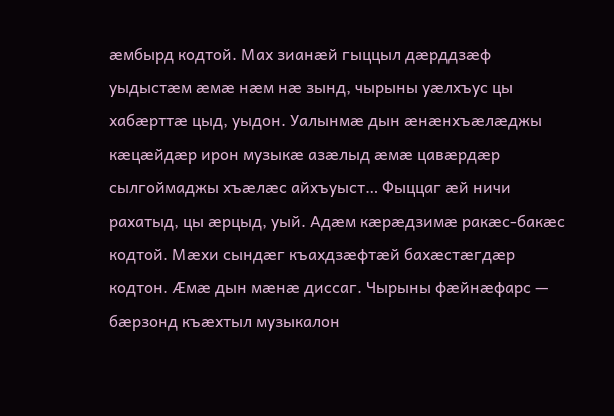æмбырд кодтой. Мах зианæй гыццыл дæрддзæф уыдыстæм æмæ нæм нæ зынд, чырыны уæлхъус цы хабæрттæ цыд, уыдон. Уалынмæ дын æнæнхъæлæджы кæцæйдæр ирон музыкæ азæлыд æмæ цавæрдæр сылгоймаджы хъæлæс айхъуыст… Фыццаг æй ничи рахатыд, цы æрцыд, уый. Адæм кæрæдзимæ ракæс-бакæс кодтой. Мæхи сындæг къахдзæфтæй бахæстæгдæр кодтон. Æмæ дын мæнæ диссаг. Чырыны фæйнæфарс — бæрзонд къæхтыл музыкалон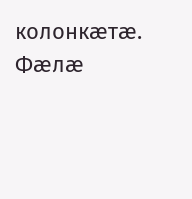колонкæтæ. Фæлæ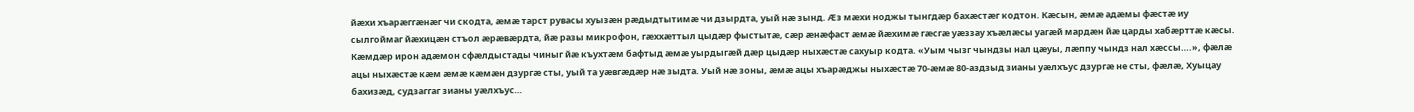йæхи хъарæггæнæг чи скодта, æмæ тарст рувасы хуызæн рæдыдтытимæ чи дзырдта, уый нæ зынд. Æз мæхи ноджы тынгдæр бахæстæг кодтон. Кæсын, æмæ адæмы фæстæ иу сылгоймаг йæхицæн стъол æрæвæрдта, йæ разы микрофон, гæххæттыл цыдæр фыстытæ, сæр æнæфаст æмæ йæхимæ гæсгæ уæззау хъæлæсы уагæй мардæн йæ царды хабæрттæ кæсы. Кæмдæр ирон адæмон сфæлдыстады чиныг йæ къухтæм бафтыд æмæ уырдыгæй дæр цыдæр ныхæстæ сахуыр кодта. «Уым чызг чындзы нал цæуы, лæппу чындз нал хæссы….», фæлæ ацы ныхæстæ кæм æмæ кæмæн дзургæ сты, уый та уæвгæдæр нæ зыдта. Уый нæ зоны, æмæ ацы хъарæджы ныхæстæ 70-æмæ 80-аздзыд зианы уæлхъус дзургæ не сты, фæлæ, Хуыцау бахизæд, судзаггаг зианы уæлхъус…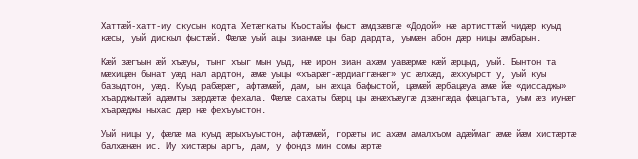Хаттæй-хатт-иу скусын кодта Хетæгкаты Къостайы фыст æмдзæвгæ «Додой» нæ артисттæй чидæр куыд кæсы, уый дискыл фыстæй. Фæлæ уый ацы зианмæ цы бар дардта, уымæн абон дæр ницы æмбарын.

Кæй зæгъын æй хъæуы, тынг хъыг мын уыд, нæ ирон зиан ахæм уавæрмæ кæй æрцыд, уый. Бынтон та мæхицæн бынат уæд нал ардтон, æмæ уыцы «хъарæг-æрдиаггæнæг» ус æлхæд, æххуырст у, уый куы базыдтон, уæд. Куыд рабæрæг, афтæмæй, дам, ын æхца бафыстой, цæмæй æрбацæуа æмæ йæ «диссаджы» хъарджытæй адæмты зæрдæтæ фехала. Фæлæ сахаты бæрц цы æнæхъæугæ дзæнгæда фæцагъта, уым æз иунæг хъарæджы ныхас дæр нæ фехъуыстон.

Уый ницы у, фæлæ ма куыд æрыхъуыстон, афтæмæй, горæты ис ахæм амалхъом адæймаг æмæ йæм хистæртæ балхæнæн ис. Иу хистæры аргъ, дам, у фондз мин сомы æртæ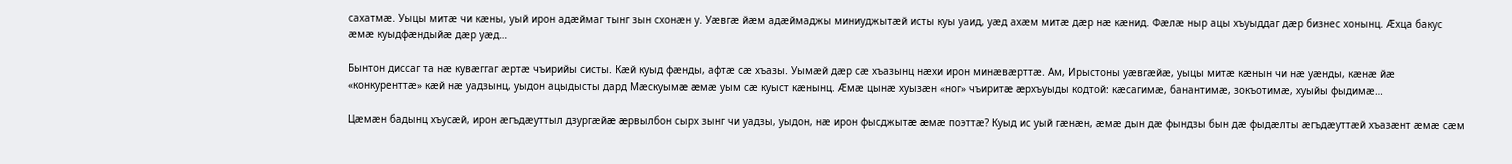сахатмæ. Уыцы митæ чи кæны, уый ирон адæймаг тынг зын схонæн у. Уæвгæ йæм адæймаджы миниуджытæй исты куы уаид, уæд ахæм митæ дæр нæ кæнид. Фæлæ ныр ацы хъуыддаг дæр бизнес хонынц. Æхца бакус æмæ куыдфæндыйæ дæр уæд…

Бынтон диссаг та нæ кувæггаг æртæ чъирийы систы. Кæй куыд фæнды, афтæ сæ хъазы. Уымæй дæр сæ хъазынц нæхи ирон минæвæрттæ. Ам, Ирыстоны уæвгæйæ, уыцы митæ кæнын чи нæ уæнды, кæнæ йæ «конкуренттæ» кæй нæ уадзынц, уыдон ацыдысты дард Мæскуымæ æмæ уым сæ куыст кæнынц. Æмæ цынæ хуызæн «ног» чъиритæ æрхъуыды кодтой: кæсагимæ, банантимæ, зокъотимæ, хуыйы фыдимæ…

Цæмæн бадынц хъусæй, ирон æгъдæуттыл дзургæйæ æрвылбон сырх зынг чи уадзы, уыдон, нæ ирон фысджытæ æмæ поэттæ? Куыд ис уый гæнæн, æмæ дын дæ фындзы бын дæ фыдæлты æгъдæуттæй хъазæнт æмæ сæм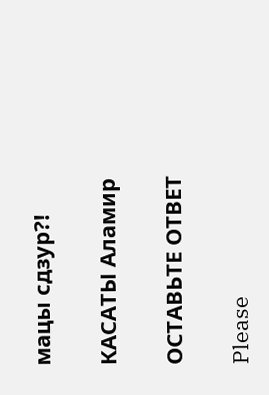мацы сдзур?!

КАСАТЫ Аламир

ОСТАВЬТЕ ОТВЕТ

Please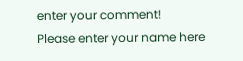enter your comment!
Please enter your name here